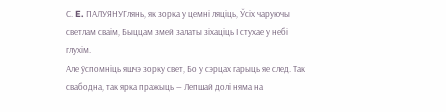С. E. ПАЛУЯНУГлянь, як зорка у цемні ляціць, Ўсіх чаруючы светлам сваім, Быццам змей залаты зіхаціць І стухае у небі глухім.
Але ўспомніць яшчэ зорку свет, Бо у сэрцах гарыць яе след. Так свабодна, так ярка пражыць — Лепшай долі няма на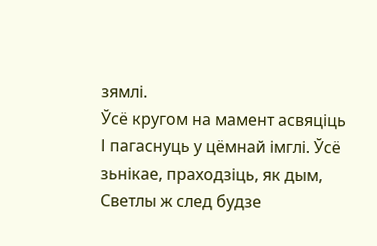зямлі.
Ўсё кругом на мамент асвяціць І пагаснуць у цёмнай імглі. Ўсё зьнікае, праходзіць, як дым, Светлы ж след будзе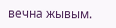вечна жывым.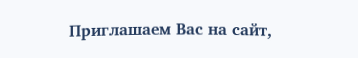Приглашаем Вас на сайт,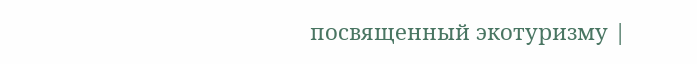посвященный экотуризму |